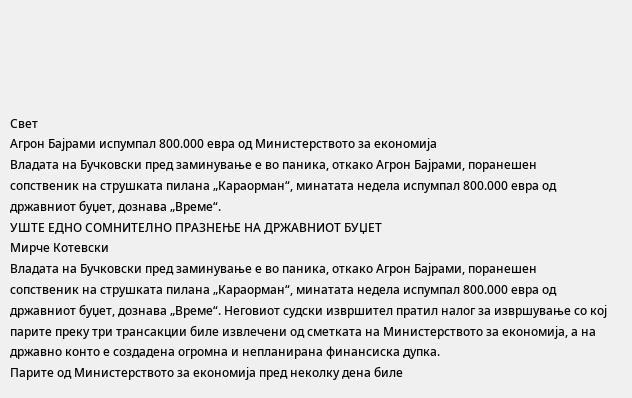Свет
Агрон Бајрами испумпал 800.000 евра од Министерството за економија
Владата на Бучковски пред заминување е во паника, откако Агрон Бајрами, поранешен сопственик на струшката пилана „Караорман“, минатата недела испумпал 800.000 евра од државниот буџет, дознава „Време“.
УШТЕ ЕДНО СОМНИТЕЛНО ПРАЗНЕЊЕ НА ДРЖАВНИОТ БУЏЕТ
Мирче Котевски
Владата на Бучковски пред заминување е во паника, откако Агрон Бајрами, поранешен сопственик на струшката пилана „Караорман“, минатата недела испумпал 800.000 евра од државниот буџет, дознава „Време“. Неговиот судски извршител пратил налог за извршување со кој парите преку три трансакции биле извлечени од сметката на Министерството за економија, а на државно конто е создадена огромна и непланирана финансиска дупка.
Парите од Министерството за економија пред неколку дена биле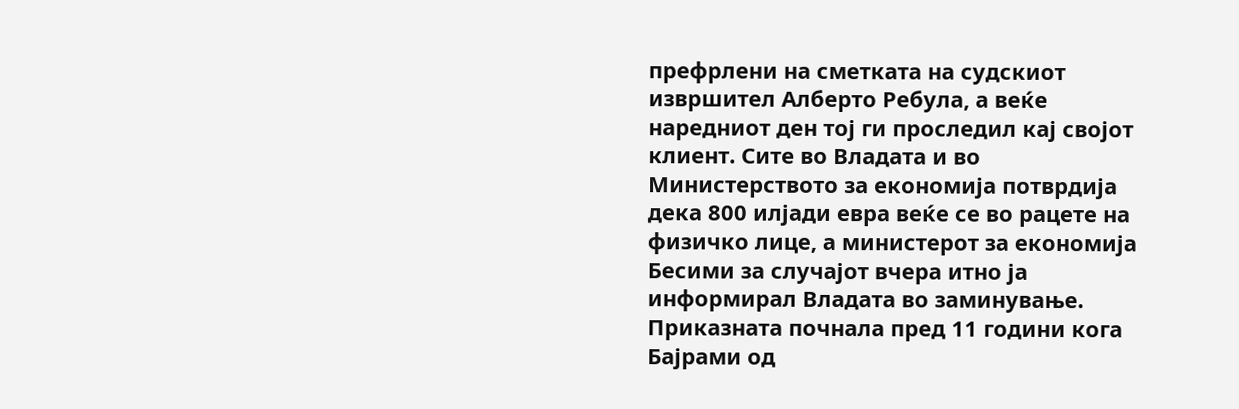префрлени на сметката на судскиот извршител Алберто Ребула, а веќе наредниот ден тој ги проследил кај својот клиент. Сите во Владата и во Министерството за економија потврдија дека 800 илјади евра веќе се во рацете на физичко лице, а министерот за економија Бесими за случајот вчера итно ја информирал Владата во заминување.
Приказната почнала пред 11 години кога Бајрами од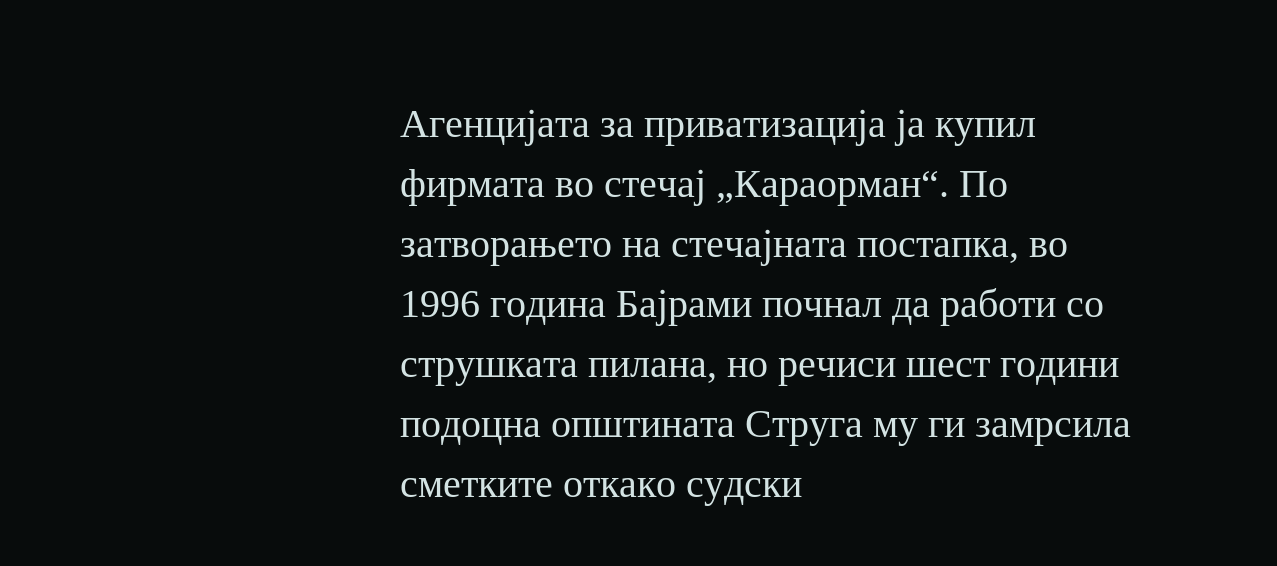Агенцијата за приватизација ја купил фирмата во стечај „Караорман“. По затворањето на стечајната постапка, во 1996 година Бајрами почнал да работи со струшката пилана, но речиси шест години подоцна општината Струга му ги замрсила сметките откако судски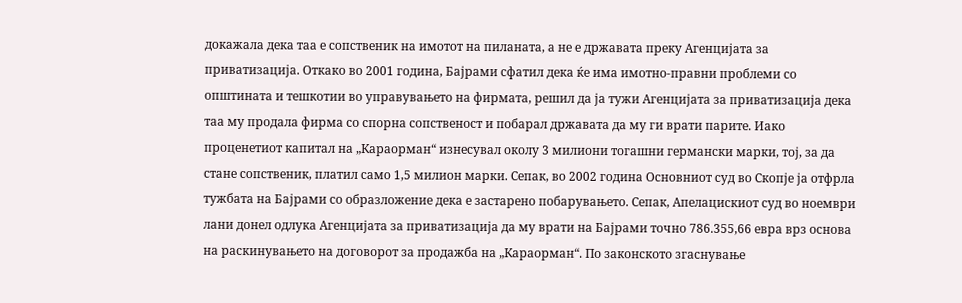докажала дека таа е сопственик на имотот на пиланата, а не е државата преку Агенцијата за приватизација. Откако во 2001 година, Бајрами сфатил дека ќе има имотно-правни проблеми со општината и тешкотии во управувањето на фирмата, решил да ја тужи Агенцијата за приватизација дека таа му продала фирма со спорна сопственост и побарал државата да му ги врати парите. Иако проценетиот капитал на „Караорман“ изнесувал околу 3 милиони тогашни германски марки, тој, за да стане сопственик, платил само 1,5 милион марки. Сепак, во 2002 година Основниот суд во Скопје ја отфрла тужбата на Бајрами со образложение дека е застарено побарувањето. Сепак, Апелацискиот суд во ноември лани донел одлука Агенцијата за приватизација да му врати на Бајрами точно 786.355,66 евра врз основа на раскинувањето на договорот за продажба на „Караорман“. По законското згаснување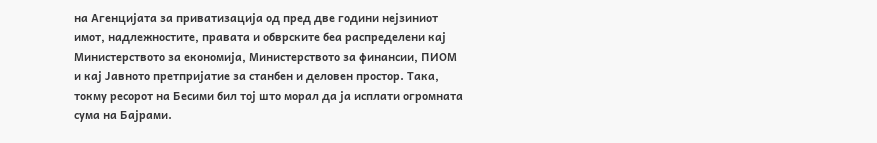на Агенцијата за приватизација од пред две години нејзиниот имот, надлежностите, правата и обврските беа распределени кај Министерството за економија, Министерството за финансии, ПИОМ и кај Јавното претпријатие за станбен и деловен простор. Така, токму ресорот на Бесими бил тој што морал да ја исплати огромната сума на Бајрами.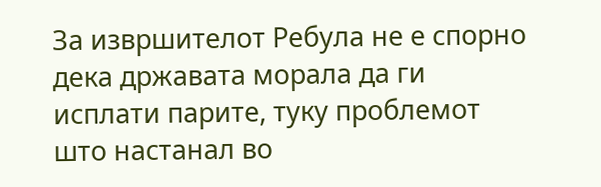За извршителот Ребула не е спорно дека државата морала да ги исплати парите, туку проблемот што настанал во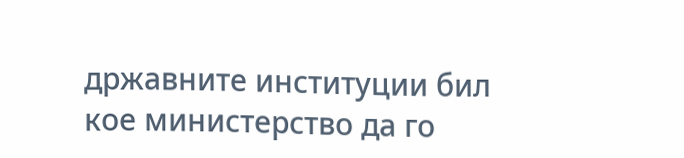државните институции бил кое министерство да го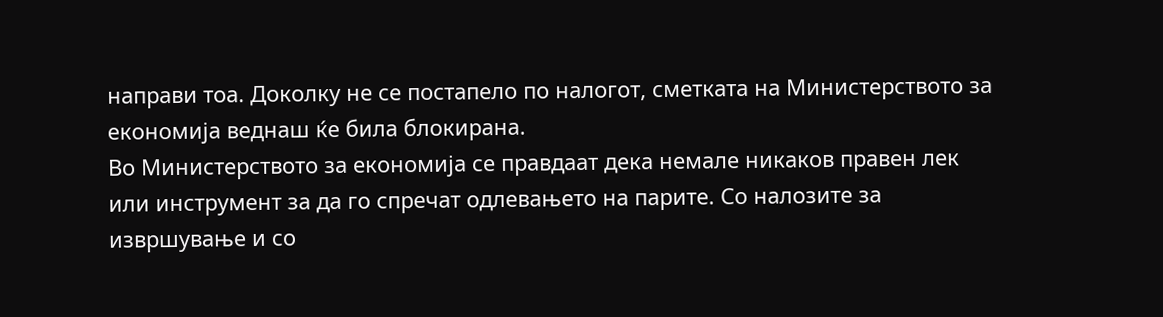направи тоа. Доколку не се постапело по налогот, сметката на Министерството за економија веднаш ќе била блокирана.
Во Министерството за економија се правдаат дека немале никаков правен лек или инструмент за да го спречат одлевањето на парите. Со налозите за извршување и со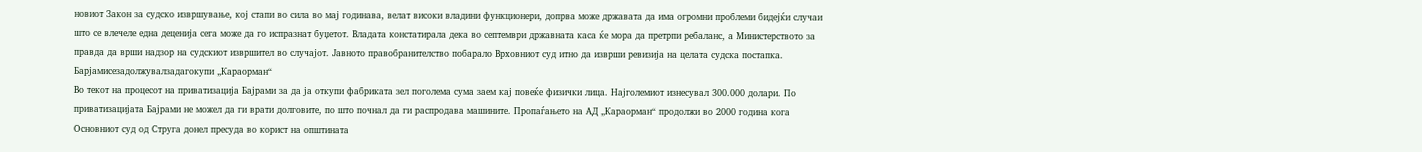новиот Закон за судско извршување, кој стапи во сила во мај годинава, велат високи владини функционери, допрва може државата да има огромни проблеми бидејќи случаи што се влечеле една деценија сега може да го испразнат буџетот. Владата констатирала дека во септември државната каса ќе мора да претрпи ребаланс, а Министерството за правда да врши надзор на судскиот извршител во случајот. Јавното правобранителство побарало Врховниот суд итно да изврши ревизија на целата судска постапка.
Барјамисезадолжувалзадагокупи „Караорман“
Во текот на процесот на приватизација Бајрами за да ја откупи фабриката зел поголема сума заем кај повеќе физички лица. Најголемиот изнесувал 300.000 долари. По приватизацијата Бајрами не можел да ги врати долговите, по што почнал да ги распродава машините. Пропаѓањето на АД „Караорман“ продолжи во 2000 година кога Основниот суд од Струга донел пресуда во корист на општината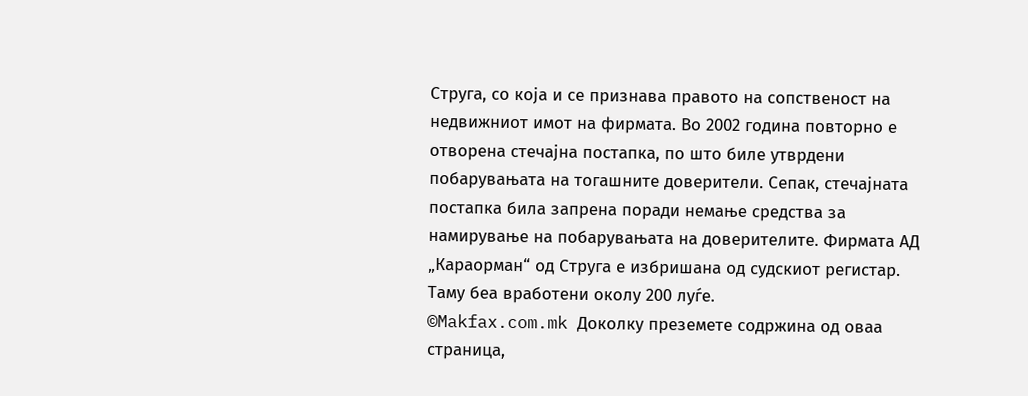Струга, со која и се признава правото на сопственост на недвижниот имот на фирмата. Во 2002 година повторно е отворена стечајна постапка, по што биле утврдени побарувањата на тогашните доверители. Сепак, стечајната постапка била запрена поради немање средства за намирување на побарувањата на доверителите. Фирмата АД „Караорман“ од Струга е избришана од судскиот регистар.
Таму беа вработени околу 200 луѓе.
©Makfax.com.mk Доколку преземете содржина од оваа страница,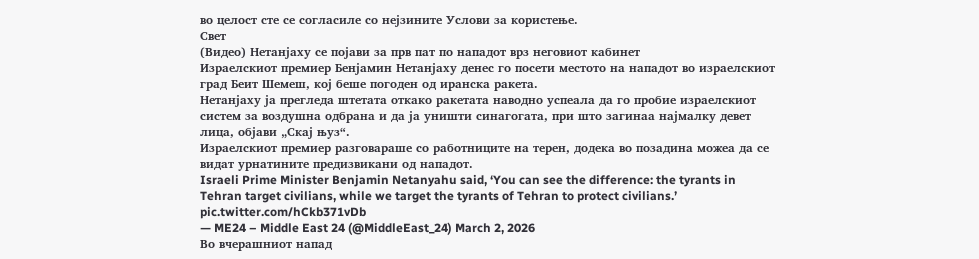во целост сте се согласиле со нејзините Услови за користење.
Свет
(Видео) Нетанјаху се појави за прв пат по нападот врз неговиот кабинет
Израелскиот премиер Бенјамин Нетанјаху денес го посети местото на нападот во израелскиот град Беит Шемеш, кој беше погоден од иранска ракета.
Нетанјаху ја прегледа штетата откако ракетата наводно успеала да го пробие израелскиот систем за воздушна одбрана и да ја уништи синагогата, при што загинаа најмалку девет лица, објави „Скај њуз“.
Израелскиот премиер разговараше со работниците на терен, додека во позадина можеа да се видат урнатините предизвикани од нападот.
Israeli Prime Minister Benjamin Netanyahu said, ‘You can see the difference: the tyrants in Tehran target civilians, while we target the tyrants of Tehran to protect civilians.’ pic.twitter.com/hCkb371vDb
— ME24 – Middle East 24 (@MiddleEast_24) March 2, 2026
Во вчерашниот напад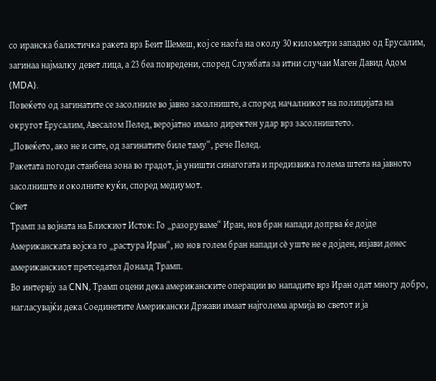со иранска балистичка ракета врз Беит Шемеш, кој се наоѓа на околу 30 километри западно од Ерусалим, загинаа најмалку девет лица, а 23 беа повредени, според Службата за итни случаи Маген Давид Адом (MDA).
Повеќето од загинатите се засолниле во јавно засолниште, а според началникот на полицијата на округот Ерусалим, Авесалом Пелед, веројатно имало директен удар врз засолништето.
„Повеќето, ако не и сите, од загинатите биле таму“, рече Пелед.
Ракетата погоди станбена зона во градот, ја уништи синагогата и предизвика голема штета на јавното засолниште и околните куќи, според медиумот.
Свет
Трамп за војната на Блискиот Исток: Го „разоруваме“ Иран, нов бран напади допрва ќе дојде
Американската војска го „растура Иран“, но нов голем бран напади сè уште не е дојден, изјави денес американскиот претседател Доналд Трамп.
Во интервју за CNN, Трамп оцени дека американските операции во нападите врз Иран одат многу добро, нагласувајќи дека Соединетите Американски Држави имаат најголема армија во светот и ја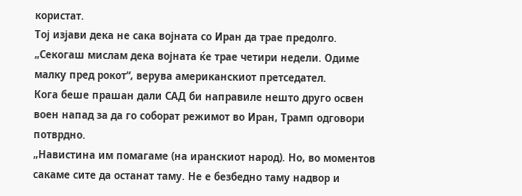користат.
Тој изјави дека не сака војната со Иран да трае предолго.
„Секогаш мислам дека војната ќе трае четири недели. Одиме малку пред рокот“, верува американскиот претседател.
Кога беше прашан дали САД би направиле нешто друго освен воен напад за да го соборат режимот во Иран, Трамп одговори потврдно.
„Навистина им помагаме (на иранскиот народ). Но, во моментов сакаме сите да останат таму. Не е безбедно таму надвор и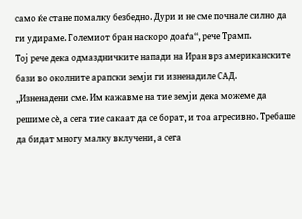само ќе стане помалку безбедно. Дури и не сме почнале силно да ги удираме. Големиот бран наскоро доаѓа“, рече Трамп.
Тој рече дека одмаздничките напади на Иран врз американските бази во околните арапски земји ги изненадиле САД.
„Изненадени сме. Им кажавме на тие земји дека можеме да решиме сè, а сега тие сакаат да се борат, и тоа агресивно. Требаше да бидат многу малку вклучени, а сега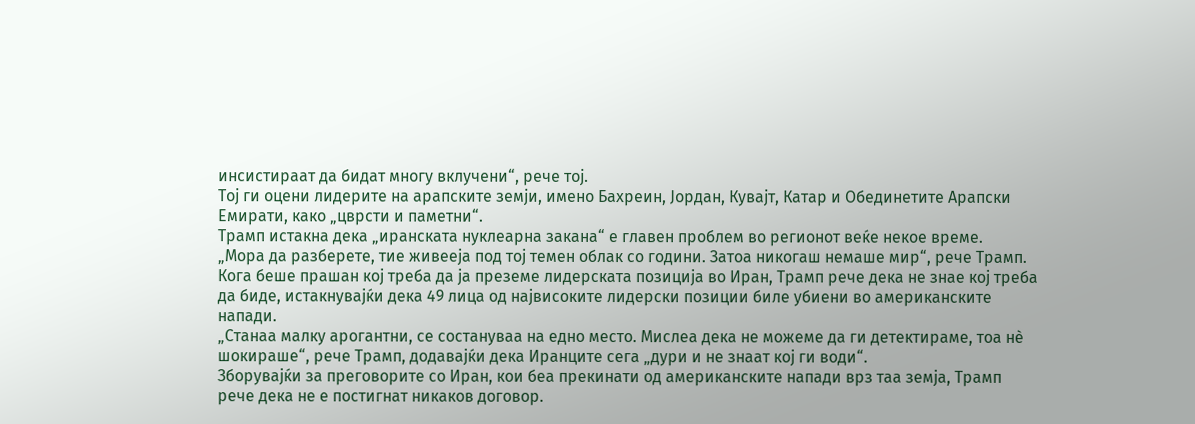инсистираат да бидат многу вклучени“, рече тој.
Тој ги оцени лидерите на арапските земји, имено Бахреин, Јордан, Кувајт, Катар и Обединетите Арапски Емирати, како „цврсти и паметни“.
Трамп истакна дека „иранската нуклеарна закана“ е главен проблем во регионот веќе некое време.
„Мора да разберете, тие живееја под тој темен облак со години. Затоа никогаш немаше мир“, рече Трамп.
Кога беше прашан кој треба да ја преземе лидерската позиција во Иран, Трамп рече дека не знае кој треба да биде, истакнувајќи дека 49 лица од највисоките лидерски позиции биле убиени во американските напади.
„Станаа малку арогантни, се состануваа на едно место. Мислеа дека не можеме да ги детектираме, тоа нè шокираше“, рече Трамп, додавајќи дека Иранците сега „дури и не знаат кој ги води“.
Зборувајќи за преговорите со Иран, кои беа прекинати од американските напади врз таа земја, Трамп рече дека не е постигнат никаков договор.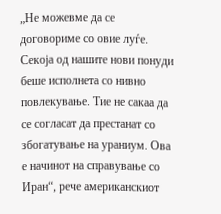„Не можевме да се договориме со овие луѓе. Секоја од нашите нови понуди беше исполнета со нивно повлекување. Тие не сакаа да се согласат да престанат со збогатување на ураниум. Ова е начинот на справување со Иран“, рече американскиот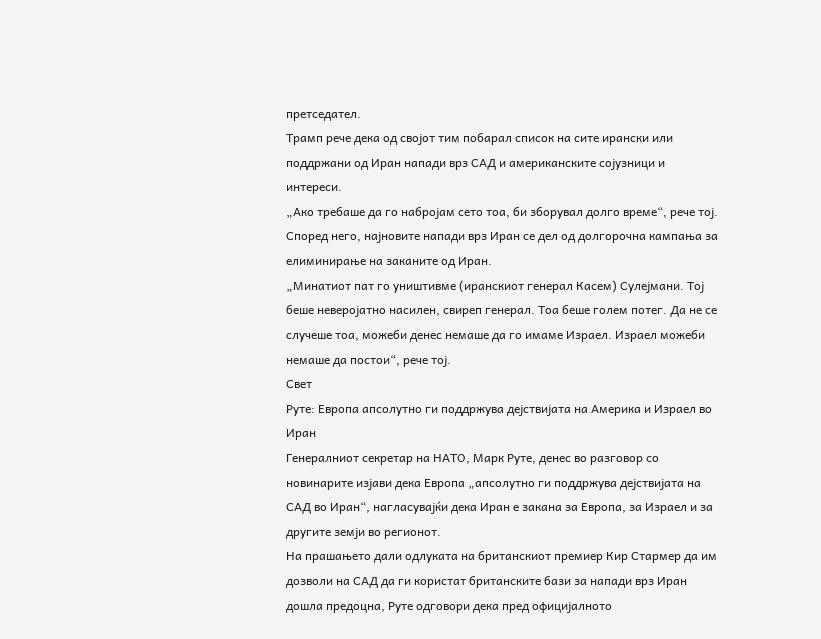претседател.
Трамп рече дека од својот тим побарал список на сите ирански или поддржани од Иран напади врз САД и американските сојузници и интереси.
„Ако требаше да го набројам сето тоа, би зборувал долго време“, рече тој.
Според него, најновите напади врз Иран се дел од долгорочна кампања за елиминирање на заканите од Иран.
„Минатиот пат го уништивме (иранскиот генерал Касем) Сулејмани. Тој беше неверојатно насилен, свиреп генерал. Тоа беше голем потег. Да не се случеше тоа, можеби денес немаше да го имаме Израел. Израел можеби немаше да постои“, рече тој.
Свет
Руте: Европа апсолутно ги поддржува дејствијата на Америка и Израел во Иран
Генералниот секретар на НАТО, Марк Руте, денес во разговор со новинарите изјави дека Европа „апсолутно ги поддржува дејствијата на САД во Иран“, нагласувајќи дека Иран е закана за Европа, за Израел и за другите земји во регионот.
На прашањето дали одлуката на британскиот премиер Кир Стармер да им дозволи на САД да ги користат британските бази за напади врз Иран дошла предоцна, Руте одговори дека пред официјалното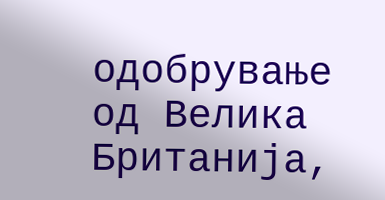одобрување од Велика Британија,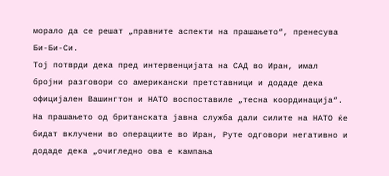морало да се решат „правните аспекти на прашањето“, пренесува Би-Би-Си.
Тој потврди дека пред интервенцијата на САД во Иран, имал бројни разговори со американски претставници и додаде дека официјален Вашингтон и НАТО воспоставиле „тесна координација“.
На прашањето од британската јавна служба дали силите на НАТО ќе бидат вклучени во операциите во Иран, Руте одговори негативно и додаде дека „очигледно ова е кампања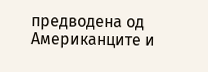предводена од Американците и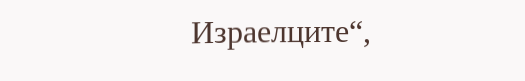Израелците“,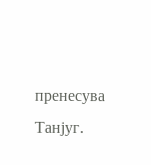пренесува Танјуг.